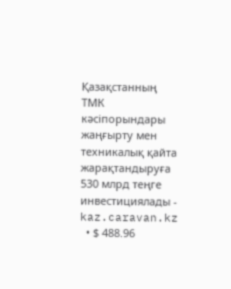Қазақстанның ТМК кәсіпорындары жаңғырту мен техникалық қайта жарақтандыруға 530 млрд теңге инвестициялады - kaz.caravan.kz
  • $ 488.96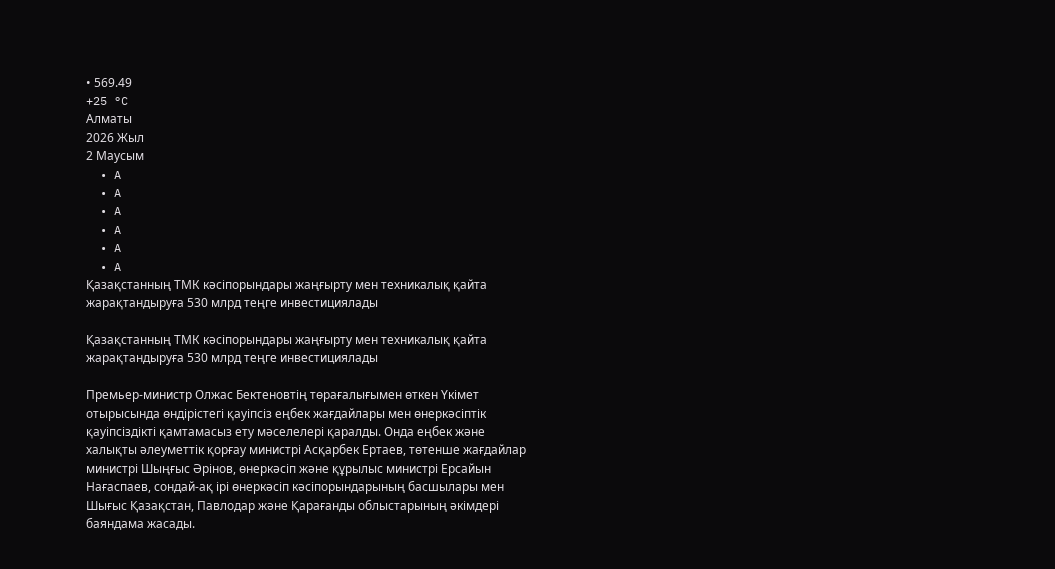• 569.49
+25 °C
Алматы
2026 Жыл
2 Маусым
  • A
  • A
  • A
  • A
  • A
  • A
Қазақстанның ТМК кәсіпорындары жаңғырту мен техникалық қайта жарақтандыруға 530 млрд теңге инвестициялады

Қазақстанның ТМК кәсіпорындары жаңғырту мен техникалық қайта жарақтандыруға 530 млрд теңге инвестициялады

Премьер-министр Олжас Бектеновтің төрағалығымен өткен Үкімет отырысында өндірістегі қауіпсіз еңбек жағдайлары мен өнеркәсіптік қауіпсіздікті қамтамасыз ету мәселелері қаралды. Онда еңбек және халықты әлеуметтік қорғау министрі Асқарбек Ертаев, төтенше жағдайлар министрі Шыңғыс Әрінов, өнеркәсіп және құрылыс министрі Ерсайын Нағаспаев, сондай-ақ ірі өнеркәсіп кәсіпорындарының басшылары мен Шығыс Қазақстан, Павлодар және Қарағанды облыстарының әкімдері баяндама жасады.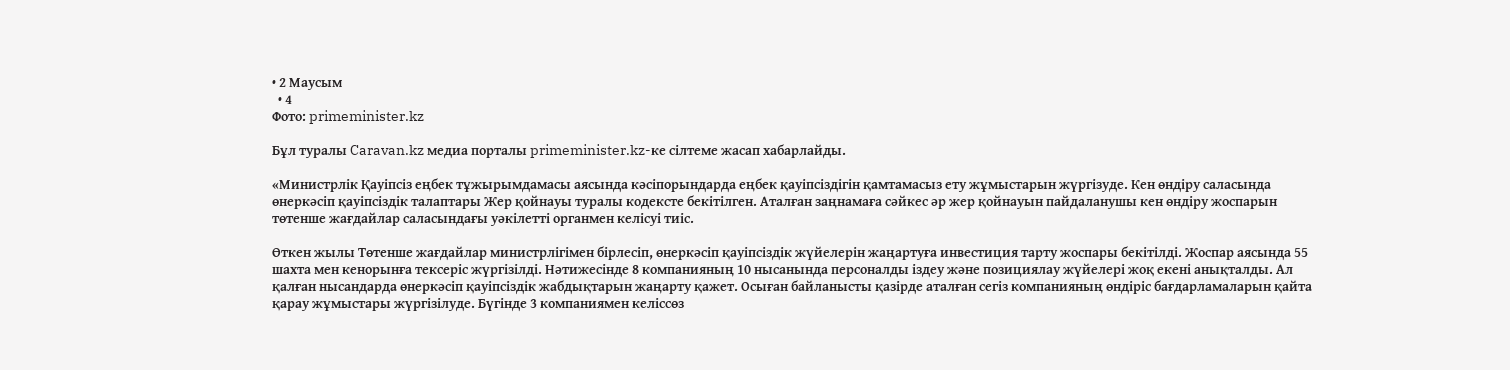• 2 Маусым
  • 4
Фото: primeminister.kz

Бұл туралы Caravan.kz медиа порталы primeminister.kz-ке сілтеме жасап хабарлайды.

«Министрлік Қауіпсіз еңбек тұжырымдамасы аясында кәсіпорындарда еңбек қауіпсіздігін қамтамасыз ету жұмыстарын жүргізуде. Кен өндіру саласында өнеркәсіп қауіпсіздік талаптары Жер қойнауы туралы кодексте бекітілген. Аталған заңнамаға сәйкес әр жер қойнауын пайдаланушы кен өндіру жоспарын төтенше жағдайлар саласындағы уәкілетті органмен келісуі тиіс.

Өткен жылы Төтенше жағдайлар министрлігімен бірлесіп, өнеркәсіп қауіпсіздік жүйелерін жаңартуға инвестиция тарту жоспары бекітілді. Жоспар аясында 55 шахта мен кенорынға тексеріс жүргізілді. Нәтижесінде 8 компанияның 10 нысанында персоналды іздеу және позициялау жүйелері жоқ екені анықталды. Ал қалған нысандарда өнеркәсіп қауіпсіздік жабдықтарын жаңарту қажет. Осыған байланысты қазірде аталған сегіз компанияның өндіріс бағдарламаларын қайта қарау жұмыстары жүргізілуде. Бүгінде 3 компаниямен келіссөз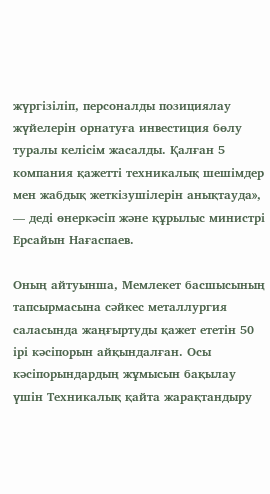жүргізіліп, персоналды позициялау жүйелерін орнатуға инвестиция бөлу туралы келісім жасалды. Қалған 5 компания қажетті техникалық шешімдер мен жабдық жеткізушілерін анықтауда», — деді өнеркәсіп және құрылыс министрі Ерсайын Нағаспаев.

Оның айтуынша, Мемлекет басшысының тапсырмасына сәйкес металлургия саласында жаңғыртуды қажет ететін 50 ірі кәсіпорын айқындалған. Осы кәсіпорындардың жұмысын бақылау үшін Техникалық қайта жарақтандыру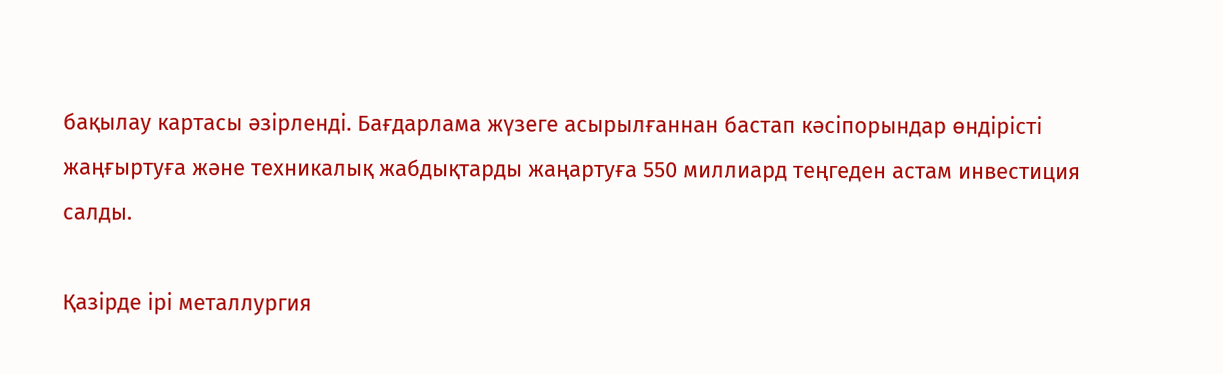бақылау картасы әзірленді. Бағдарлама жүзеге асырылғаннан бастап кәсіпорындар өндірісті жаңғыртуға және техникалық жабдықтарды жаңартуға 550 миллиард теңгеден астам инвестиция салды.

Қазірде ірі металлургия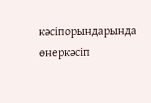кәсіпорындарында өнеркәсіп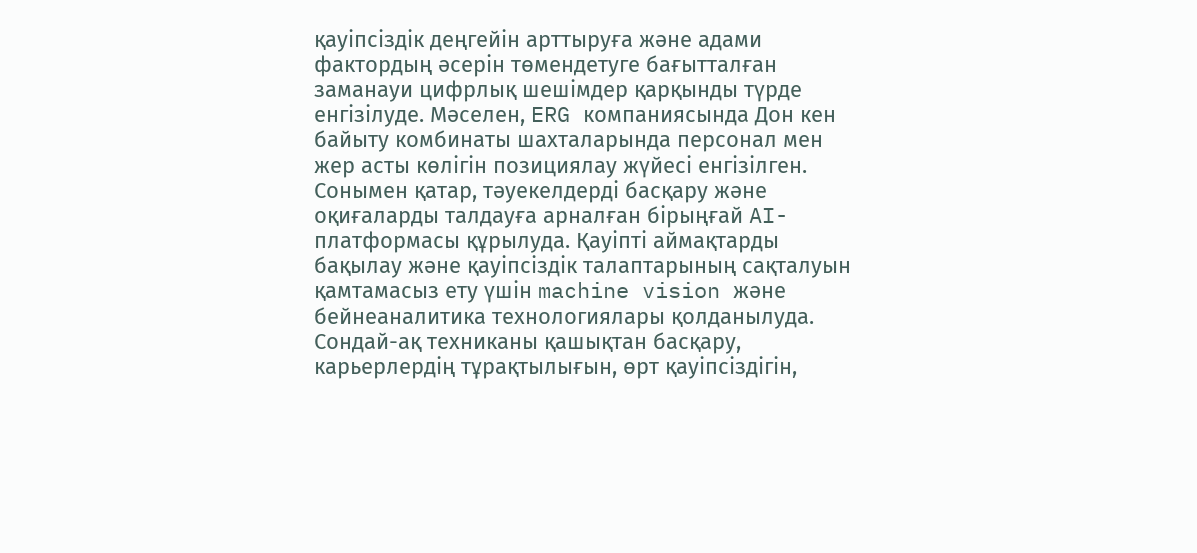қауіпсіздік деңгейін арттыруға және адами фактордың әсерін төмендетуге бағытталған заманауи цифрлық шешімдер қарқынды түрде енгізілуде. Мәселен, ERG компаниясында Дон кен байыту комбинаты шахталарында персонал мен жер асты көлігін позициялау жүйесі енгізілген. Сонымен қатар, тәуекелдерді басқару және оқиғаларды талдауға арналған бірыңғай AI-платформасы құрылуда. Қауіпті аймақтарды бақылау және қауіпсіздік талаптарының сақталуын қамтамасыз ету үшін machine vision және бейнеаналитика технологиялары қолданылуда. Сондай-ақ техниканы қашықтан басқару, карьерлердің тұрақтылығын, өрт қауіпсіздігін,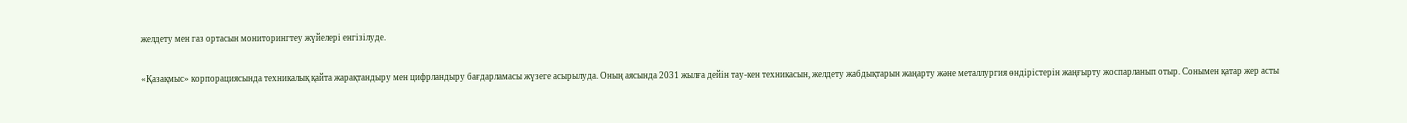желдету мен газ ортасын мониторингтеу жүйелері енгізілуде.

«Қазақмыс» корпорациясында техникалық қайта жарақтандыру мен цифрландыру бағдарламасы жүзеге асырылуда. Оның аясында 2031 жылға дейін тау-кен техникасын, желдету жабдықтарын жаңарту және металлургия өндірістерін жаңғырту жоспарланып отыр. Сонымен қатар жер асты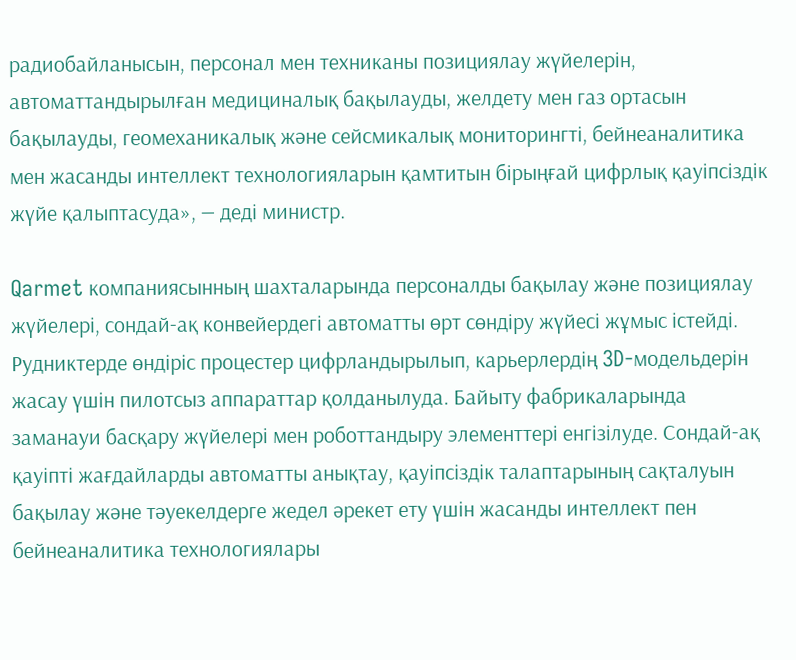радиобайланысын, персонал мен техниканы позициялау жүйелерін, автоматтандырылған медициналық бақылауды, желдету мен газ ортасын бақылауды, геомеханикалық және сейсмикалық мониторингті, бейнеаналитика мен жасанды интеллект технологияларын қамтитын бірыңғай цифрлық қауіпсіздік жүйе қалыптасуда», — деді министр.

Qarmet компаниясынның шахталарында персоналды бақылау және позициялау жүйелері, сондай-ақ конвейердегі автоматты өрт сөндіру жүйесі жұмыс істейді. Рудниктерде өндіріс процестер цифрландырылып, карьерлердің 3D-модельдерін жасау үшін пилотсыз аппараттар қолданылуда. Байыту фабрикаларында заманауи басқару жүйелері мен роботтандыру элементтері енгізілуде. Сондай-ақ қауіпті жағдайларды автоматты анықтау, қауіпсіздік талаптарының сақталуын бақылау және тәуекелдерге жедел әрекет ету үшін жасанды интеллект пен бейнеаналитика технологиялары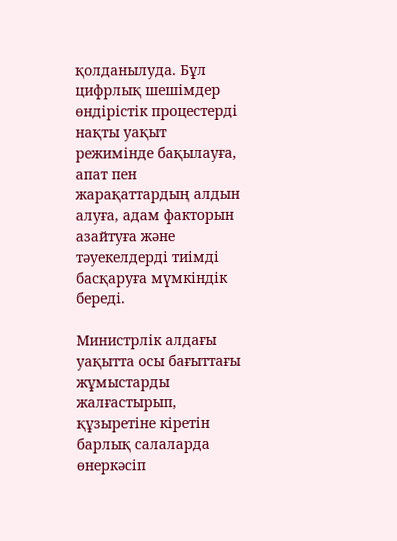қолданылуда. Бұл цифрлық шешімдер өндірістік процестерді нақты уақыт режимінде бақылауға, апат пен жарақаттардың алдын алуға, адам факторын азайтуға және тәуекелдерді тиімді басқаруға мүмкіндік береді.

Министрлік алдағы уақытта осы бағыттағы жұмыстарды жалғастырып, құзыретіне кіретін барлық салаларда өнеркәсіп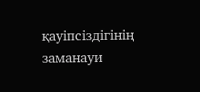қауіпсіздігінің заманауи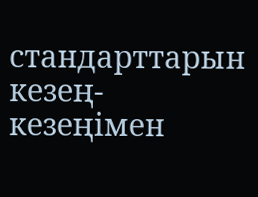стандарттарын кезең-кезеңімен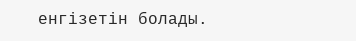енгізетін болады.